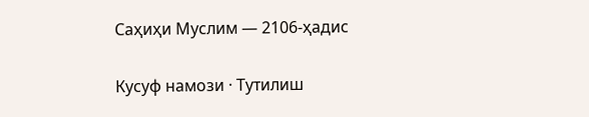Саҳиҳи Муслим — 2106-ҳадис

Кусуф намози · Тутилиш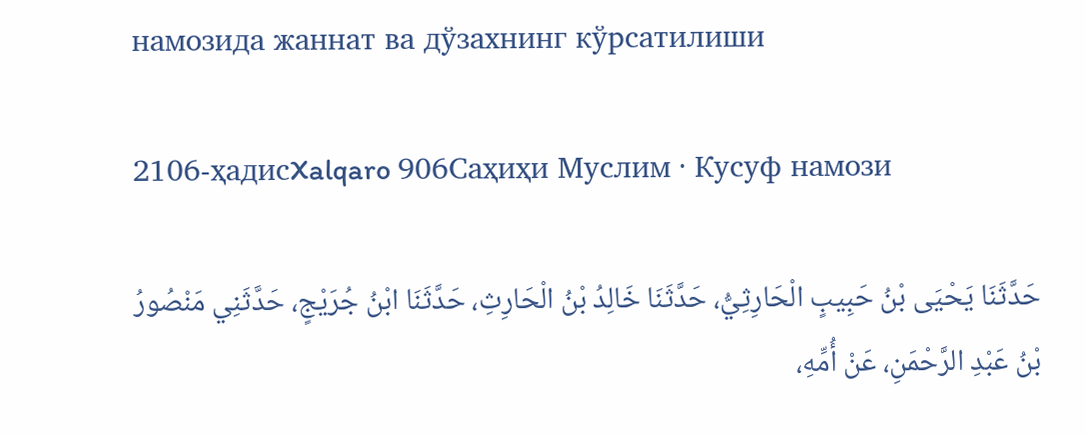намозида жаннат ва дўзахнинг кўрсатилиши

2106-ҳадисXalqaro 906Саҳиҳи Муслим · Кусуф намози

حَدَّثَنَا يَحْيَى بْنُ حَبِيبٍ الْحَارِثِيُّ، حَدَّثَنَا خَالِدُ بْنُ الْحَارِثِ، حَدَّثَنَا ابْنُ جُرَيْجٍ، حَدَّثَنِي مَنْصُورُ بْنُ عَبْدِ الرَّحْمَنِ، عَنْ أُمِّهِ،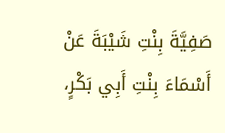صَفِيَّةَ بِنْتِ شَيْبَةَ عَنْ أَسْمَاءَ بِنْتِ أَبِي بَكْرٍ،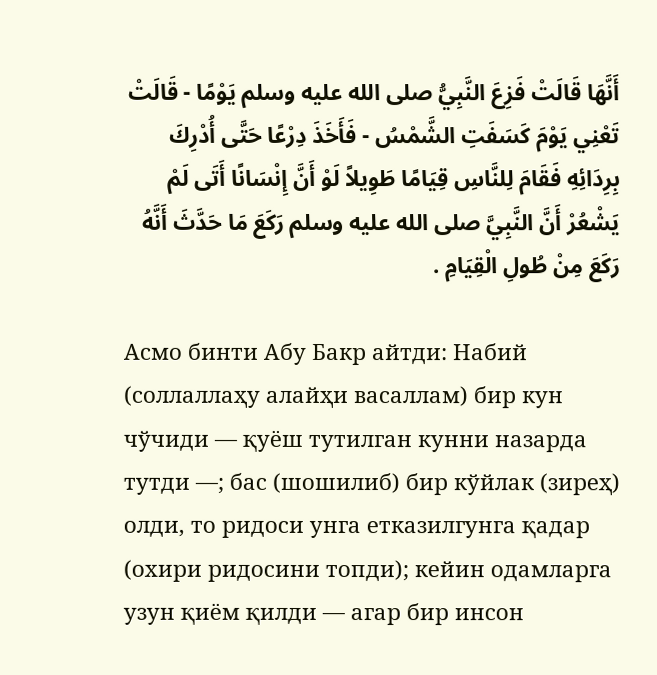أَنَّهَا قَالَتْ فَزِعَ النَّبِيُّ صلى الله عليه وسلم يَوْمًا - قَالَتْ تَعْنِي يَوْمَ كَسَفَتِ الشَّمْسُ - فَأَخَذَ دِرْعًا حَتَّى أُدْرِكَ بِرِدَائِهِ فَقَامَ لِلنَّاسِ قِيَامًا طَوِيلاً لَوْ أَنَّ إِنْسَانًا أَتَى لَمْ يَشْعُرْ أَنَّ النَّبِيَّ صلى الله عليه وسلم رَكَعَ مَا حَدَّثَ أَنَّهُ رَكَعَ مِنْ طُولِ الْقِيَامِ .

Асмо бинти Абу Бакр айтди: Набий (соллаллаҳу алайҳи васаллам) бир кун чўчиди — қуёш тутилган кунни назарда тутди —; бас (шошилиб) бир кўйлак (зиреҳ) олди, то ридоси унга етказилгунга қадар (охири ридосини топди); кейин одамларга узун қиём қилди — агар бир инсон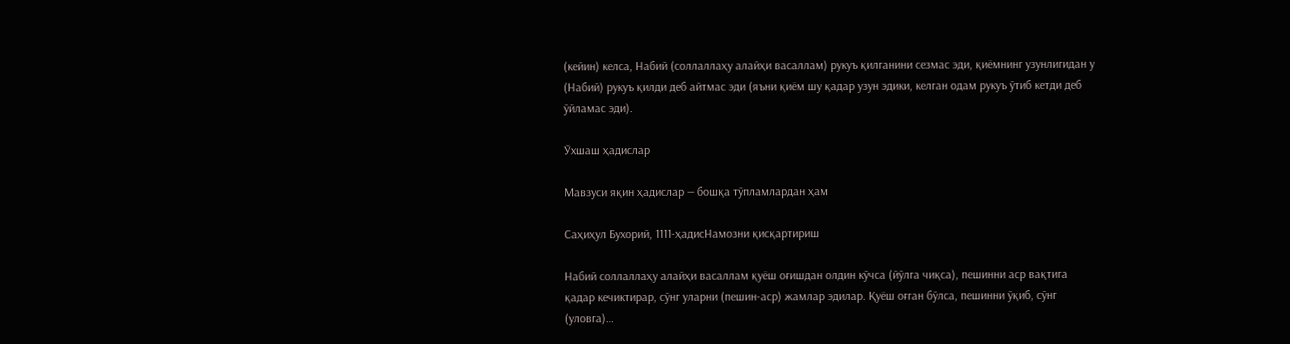(кейин) келса, Набий (соллаллаҳу алайҳи васаллам) рукуъ қилганини сезмас эди, қиёмнинг узунлигидан у (Набий) рукуъ қилди деб айтмас эди (яъни қиём шу қадар узун эдики, келган одам рукуъ ўтиб кетди деб ўйламас эди).

Ўхшаш ҳадислар

Мавзуси яқин ҳадислар — бошқа тўпламлардан ҳам

Саҳиҳул Бухорий, 1111-ҳадисНамозни қисқартириш

Набий соллаллаҳу алайҳи васаллам қуёш оғишдан олдин кўчса (йўлга чиқса), пешинни аср вақтига қадар кечиктирар, сўнг уларни (пешин-аср) жамлар эдилар. Қуёш оғган бўлса, пешинни ўқиб, сўнг (уловга)…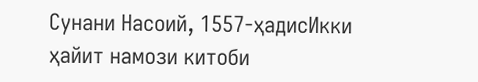Сунани Насоий, 1557-ҳадисИкки ҳайит намози китоби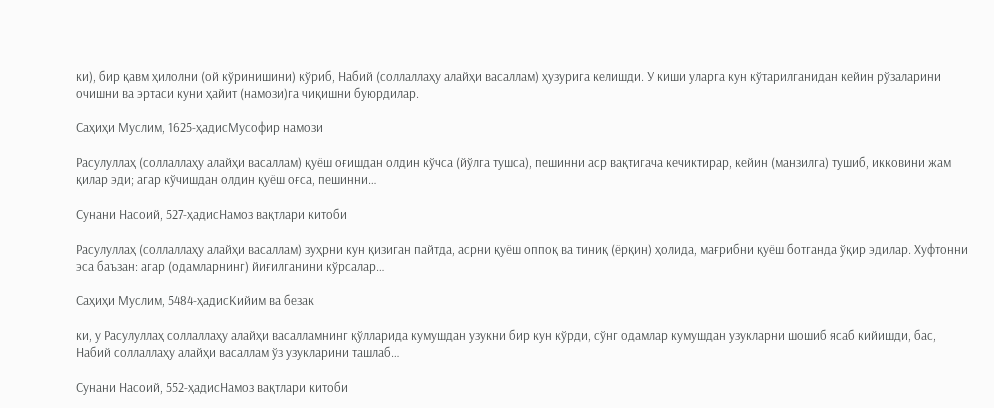ки), бир қавм ҳилолни (ой кўринишини) кўриб, Набий (соллаллаҳу алайҳи васаллам) ҳузурига келишди. У киши уларга кун кўтарилганидан кейин рўзаларини очишни ва эртаси куни ҳайит (намози)га чиқишни буюрдилар.

Саҳиҳи Муслим, 1625-ҳадисМусофир намози

Расулуллаҳ (соллаллаҳу алайҳи васаллам) қуёш оғишдан олдин кўчса (йўлга тушса), пешинни аср вақтигача кечиктирар, кейин (манзилга) тушиб, икковини жам қилар эди; агар кўчишдан олдин қуёш оғса, пешинни…

Сунани Насоий, 527-ҳадисНамоз вақтлари китоби

Расулуллаҳ (соллаллаҳу алайҳи васаллам) зуҳрни кун қизиган пайтда, асрни қуёш оппоқ ва тиниқ (ёрқин) ҳолида, мағрибни қуёш ботганда ўқир эдилар. Хуфтонни эса баъзан: агар (одамларнинг) йиғилганини кўрсалар…

Саҳиҳи Муслим, 5484-ҳадисКийим ва безак

ки, у Расулуллаҳ соллаллаҳу алайҳи васалламнинг қўлларида кумушдан узукни бир кун кўрди, сўнг одамлар кумушдан узукларни шошиб ясаб кийишди, бас, Набий соллаллаҳу алайҳи васаллам ўз узукларини ташлаб…

Сунани Насоий, 552-ҳадисНамоз вақтлари китоби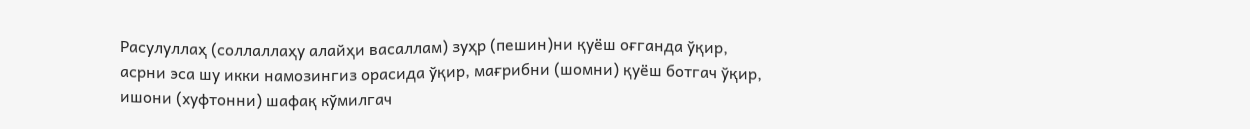Расулуллаҳ (соллаллаҳу алайҳи васаллам) зуҳр (пешин)ни қуёш оғганда ўқир, асрни эса шу икки намозингиз орасида ўқир, мағрибни (шомни) қуёш ботгач ўқир, ишони (хуфтонни) шафақ кўмилгач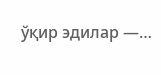ўқир эдилар —…